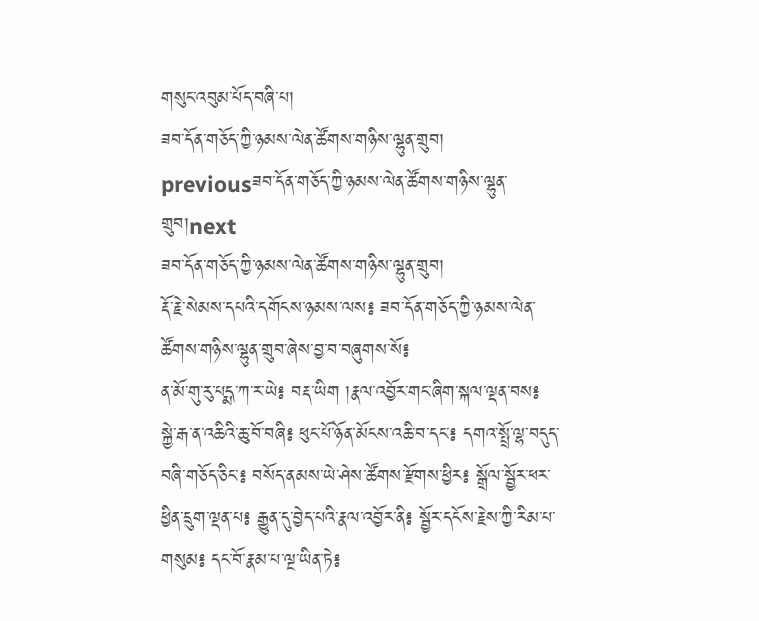གསུང་འབུམ་པོད་བཞི་པ།
ཟབ་དོན་གཅོད་ཀྱི་ཉམས་ལེན་ཚོགས་གཉིས་ལྷུན་གྲུབ།
previousཟབ་དོན་གཅོད་ཀྱི་ཉམས་ལེན་ཚོགས་གཉིས་ལྷུན་གྲུབ།next
ཟབ་དོན་གཅོད་ཀྱི་ཉམས་ལེན་ཚོགས་གཉིས་ལྷུན་གྲུབ།
རྡོ་རྗེ་སེམས་དཔའི་དགོངས་ཉམས་ལས༔ ཟབ་དོན་གཅོད་ཀྱི་ཉམས་ལེན་ཚོགས་གཉིས་ལྷུན་གྲུབ་ཞེས་བྱ་བ་བཞུགས་སོ༔
ན་མོ་གུ་རུ་པདྨ་ཀ་ར་ཡེ༔ བརྡ་ཡིག །རྣལ་འབྱོར་གང་ཞིག་སྐལ་ལྡན་བས༔ སྐྱེ་རྒ་ན་འཆིའི་ཆུ་བོ་བཞི༔ ཕུང་པོ་ཉོན་མོངས་འཆི་བ་དང་༔ དགའ་སྤྲོ་ལྷ་བདུད་བཞི་གཅོད་ཅིང་༔ བསོད་ནམས་ཡེ་ཤེས་ཚོགས་རྫོགས་ཕྱིར༔ སྒྲོལ་སྦྱོར་ཕར་ཕྱིན་དྲུག་ལྡན་པ༔ རྒྱུན་དུ་བྱེད་པའི་རྣལ་འབྱོར་ནི༔ སྦྱོར་དངོས་རྗེས་ཀྱི་རིམ་པ་གསུམ༔ དང་བོ་རྣམ་པ་ལྔ་ཡིན་ཏེ༔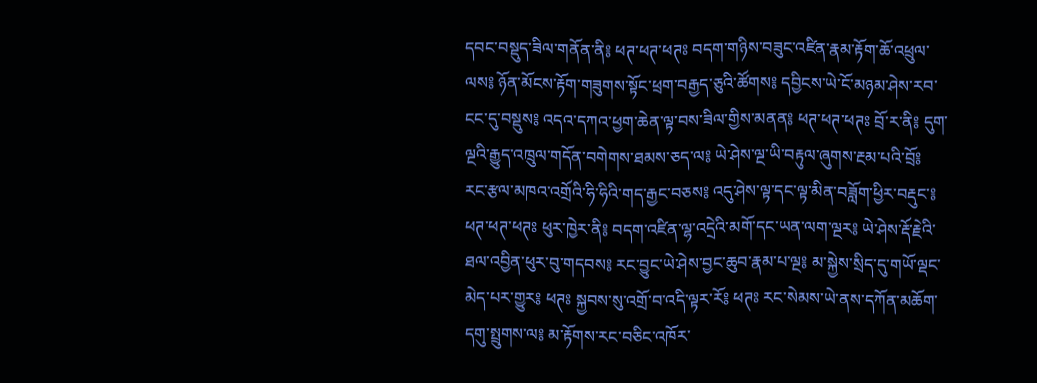དབང་བསྡུད་ཟིལ་གནོན་ནི༔ ཕཊ་ཕཊ་ཕཊཿ བདག་གཉིས་བཟུང་འཛིན་རྣམ་རྟོག་ཆོ་འཕྲུལ་ལས༔ ཉོན་མོངས་རྟོག་གཟུགས་སྟོང་ཕྲག་བརྒྱད་ཅུའི་ཚོགས༔ དབྱིངས་ཡེ་ངོ་མཉམ་ཤེས་རབ་ངང་དུ་བསྡུས༔ འདའ་དཀའ་ཕྱག་ཆེན་ལྟ་བས་ཟིལ་གྱིས་མནན༔ ཕཊ་ཕཊ་ཕཊཿ བྲོ་ར་ནི༔ དུག་ལྔའི་རྒྱུད་འཁྲུལ་གདོན་བགེགས་ཐམས་ཅད་ལ༔ ཡེ་ཤེས་ལྔ་ཡི་བརྟུལ་ཞུགས་རྔམ་པའི་བྲོ༔ རང་རྩལ་མཁའ་འགྲོའི་ཧི་ཧིའི་གད་རྒྱང་བཅས༔ འདུ་ཤེས་ལྟ་དང་ལྟ་མིན་བཟློག་ཕྱིར་བརྡུང་༔ ཕཊ་ཕཊ་ཕཊཿ ཕུར་ཁྱེར་ནི༔ བདག་འཛིན་ལྷ་འདྲེའི་མགོ་དང་ཡན་ལག་ལྔར༔ ཡེ་ཤེས་རྡོ་རྗེའི་ཐལ་འབྱིན་ཕུར་བུ་གདབས༔ རང་བྱུང་ཡེ་ཤེས་བྱང་ཆུབ་རྣམ་པ་ལྔ༔ མ་སྐྱེས་སྲིད་དུ་གཡོ་ལྡང་མེད་པར་གྱུར༔ ཕཊཿ སྐྱབས་སུ་འགྲོ་བ་འདི་ལྟར་རོ༔ ཕཊཿ རང་སེམས་ཡེ་ནས་དཀོན་མཆོག་དགུ་སྤྲུགས་ལ༔ མ་རྟོགས་རང་བཅིང་འཁོར་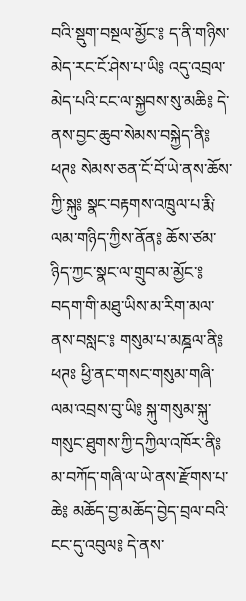བའི་སྡུག་བསྔལ་མྱོང་༔ ད་ནི་གཉིས་མེད་རང་ངོ་ཤེས་པ་ཡི༔ འདུ་འབྲལ་མེད་པའི་ངང་ལ་སྐྱབས་སུ་མཆི༔ དེ་ནས་བྱང་ཆུབ་སེམས་བསྐྱེད་ནི༔ ཕཊཿ སེམས་ཅན་ངོ་བོ་ཡེ་ནས་ཆོས་ཀྱི་སྐུ༔ སྣང་བརྟགས་འཁྲུལ་པ་རྨི་ལམ་གཉིད་ཀྱིས་ནོན༔ ཆོས་ཙམ་ཉིད་ཀྱང་སྣང་ལ་གྲུབ་མ་མྱོང་༔ བདག་གི་མཐུ་ཡིས་མ་རིག་མལ་ནས་བསླང་༔ གསུམ་པ་མཎྜལ་ནི༔ ཕཊཿ ཕྱི་ནང་གསང་གསུམ་གཞི་ལམ་འབྲས་བུ་ཡི༔ སྐུ་གསུམ་སྐུ་གསུང་ཐུགས་ཀྱི་དཀྱིལ་འཁོར་ནི༔ མ་བཀོད་གཞི་ལ་ཡེ་ནས་རྫོགས་པ་ཆེ༔ མཆོད་བྱ་མཆོད་བྱེད་བྲལ་བའི་ངང་དུ་འབུལ༔ དེ་ནས་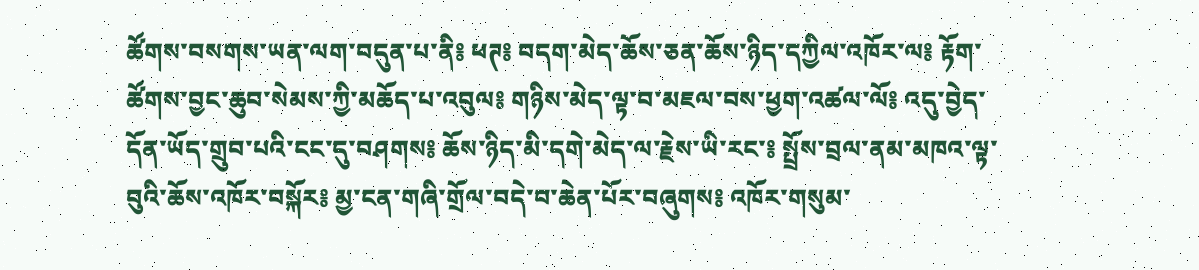ཚོགས་བསགས་ཡན་ལག་བདུན་པ་ནི༔ ཕཊ༔ བདག་མེད་ཆོས་ཅན་ཆོས་ཉིད་དཀྱིལ་འཁོར་ལ༔ རྟོག་ཚོགས་བྱང་ཆུབ་སེམས་ཀྱི་མཆོད་པ་འབུལ༔ གཉིས་མེད་ལྟ་བ་མཇལ་བས་ཕྱག་འཚལ་ལོ༔ འདུ་བྱེད་དོན་ཡོད་གྲུབ་པའི་ངང་དུ་བཤགས༔ ཆོས་ཉིད་མི་དགེ་མེད་ལ་རྗེས་ཡི་རང་༔ སྤྲོས་བྲལ་ནམ་མཁའ་ལྟ་བུའི་ཆོས་འཁོར་བསྐོར༔ མྱ་ངན་གཞི་གྲོལ་བདེ་བ་ཆེན་པོར་བཞུགས༔ འཁོར་གསུམ་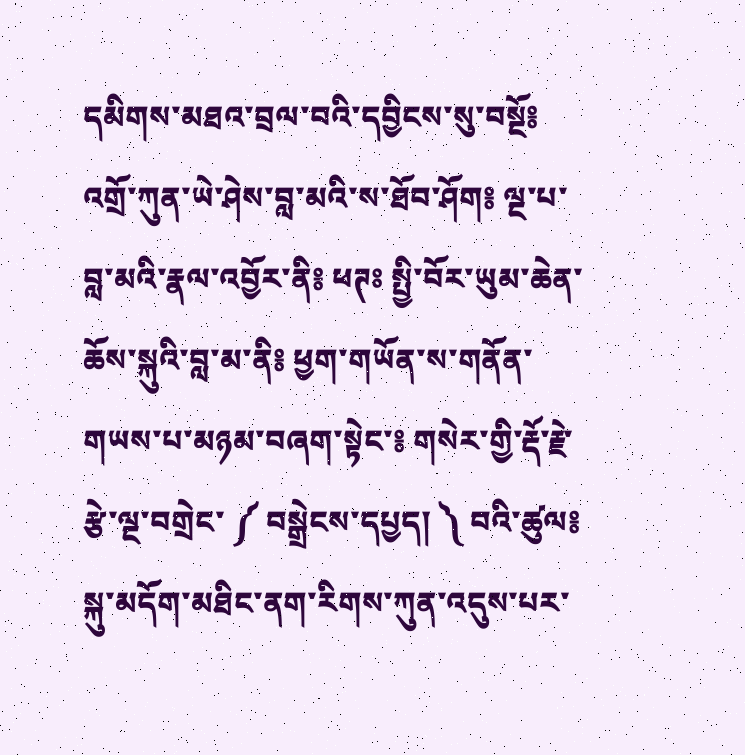དམིགས་མཐའ་བྲལ་བའི་དབྱིངས་སུ་བསྔོ༔ འགྲོ་ཀུན་ཡེ་ཤེས་བླ་མའི་ས་ཐོབ་ཤོག༔ ལྔ་པ་བླ་མའི་རྣལ་འབྱོར་ནི༔ ཕཊཿ སྤྱི་བོར་ཡུམ་ཆེན་ཆོས་སྐུའི་བླ་མ་ནི༔ ཕྱག་གཡོན་ས་གནོན་གཡས་པ་མཉམ་བཞག་སྟེང་༔ གསེར་གྱི་རྡོ་རྗེ་རྩེ་ལྔ་བགྲེང་ ༼ བསྒྲེངས་དཔྱད། ༽ བའི་ཚུལ༔ སྐུ་མདོག་མཐིང་ནག་རིགས་ཀུན་འདུས་པར་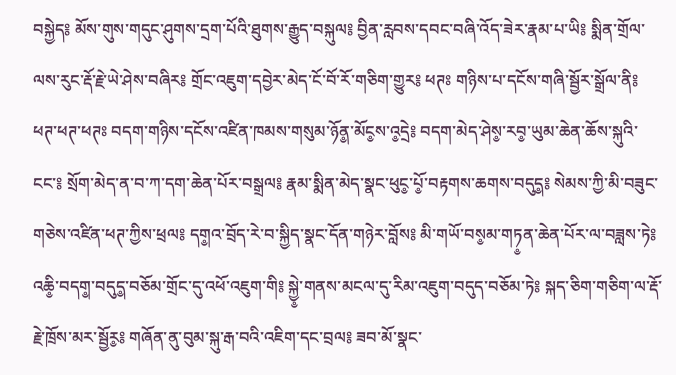བསྐྱེད༔ མོས་གུས་གདུང་ཤུགས་དྲག་པོའི་ཐུགས་རྒྱུད་བསྐུལ༔ བྱིན་རླབས་དབང་བཞི་འོད་ཟེར་རྣམ་པ་ཡི༔ སྨིན་གྲོལ་ལས་རུང་རྡོ་རྗེ་ཡེ་ཤེས་བཞིར༔ གྲོང་འཇུག་དབྱེར་མེད་ངོ་བོ་རོ་གཅིག་གྱུར༔ ཕཊཿ གཉིས་པ་དངོས་གཞི་སྦྱོར་སྒྲོལ་ནི༔ ཕཊ་ཕཊ་ཕཊཿ བདག་གཉིས་དངོས་འཛིན་ཁམས་གསུམ་ཉོན༵་མོང༵ས་འ༵དྲེ༔ བདག་མེད་ཤེས༵་རབ༵་ཡུམ་ཆེན་ཆོས་སྐུའི་ངང་༔ སྲོག་མེད་ན་བ་ཀ་དག་ཆེན་པོར་བསྒྲལ༔ རྣམ་སྨིན་མེད་སྣང་ཕུང༵་པོ༵་བརྟགས་ཆགས་བདུད༵༔ སེམས་ཀྱི་མི་བཟུང་གཅེས་འཛིན་ཕཊ་ཀྱིས་ཕྲལ༔ དག༵འ་བྲོད་རེ་བ་སྐྱིད་སྣང་དོན་གཉེར་བློས༔ མི་གཡོ་བས༵མ་གཏ༵ན་ཆེན་པོར་ལ་བཟླས་ཏེ༔ འཆི༵་བདག༵་བདུད༵་བཅོམ་གྲོང་དུ་འཕོ་འཇུག་གི༔ སྐྱེ༵་གནས་མངལ་དུ་རིམ་འཇུག་བདུད་བཅོམ་ཏེ༔ སྐད་ཅིག་གཅིག་ལ་རྡོ་རྗེ་ཁྲོས་མར་སྦྱོར༵༔ གཞོན་ནུ་བུམ་སྐུ་རྒ་བའི་འཇིག་དང་བྲལ༔ ཟབ་མོ་སྣང་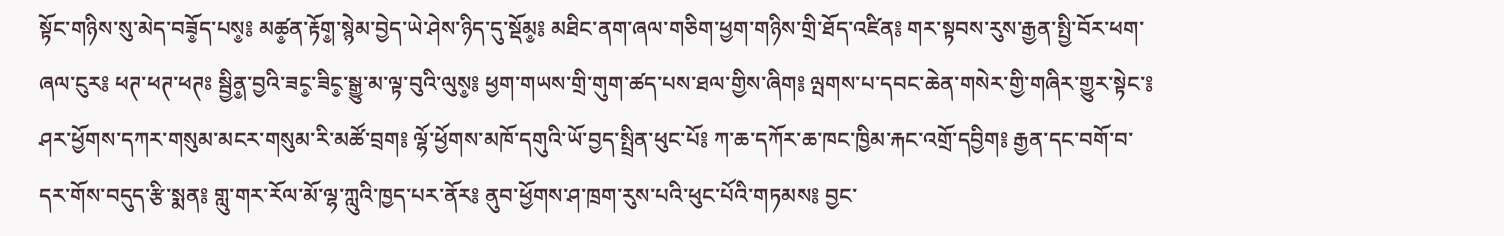སྟོང་གཉིས་སུ་མེད་བཟོ༵ད་པས༵༔ མཚ༵ན་རྟོག༵་སྙེམ་བྱེད་ཡེ་ཤེས་ཉིད་དུ་སྡོམ༵༔ མཐིང་ནག་ཞལ་གཅིག་ཕྱག་གཉིས་གྲི་ཐོད་འཛིན༔ གར་སྟབས་རུས་རྒྱན་སྤྱི་བོར་ཕག་ཞལ་ངུར༔ ཕཊ་ཕཊ་ཕཊཿ སྦྱིན༵་བྱའི་ཟང༵་ཟིང༵་སྒྱུ་མ་ལྟ་བུའི་ལུས༵༔ ཕྱག་གཡས་གྲི་གུག་ཚད་པས་ཐལ་གྱིས་ཞིག༔ ལྤགས་པ་དབང་ཆེན་གསེར་གྱི་གཞིར་གྱུར་སྟེང་༔ ཤར་ཕྱོགས་དཀར་གསུམ་མངར་གསུམ་རི་མཚོ་བྲག༔ ལྷོ་ཕྱོགས་མཁོ་དགུའི་ཡོ་བྱད་སྤྲིན་ཕུང་པོ༔ ཀ་ཆ་དཀོར་ཆ་ཁང་ཁྱིམ་རྐང་འགྲོ་དབྱིག༔ རྒྱན་དང་བགོ་བ་དར་གོས་བདུད་རྩི་སྨན༔ གླུ་གར་རོལ་མོ་ལྷ་ཀླུའི་ཁྱད་པར་ནོར༔ ནུབ་ཕྱོགས་ཤ་ཁྲག་རུས་པའི་ཕུང་པོའི་གཏམས༔ བྱང་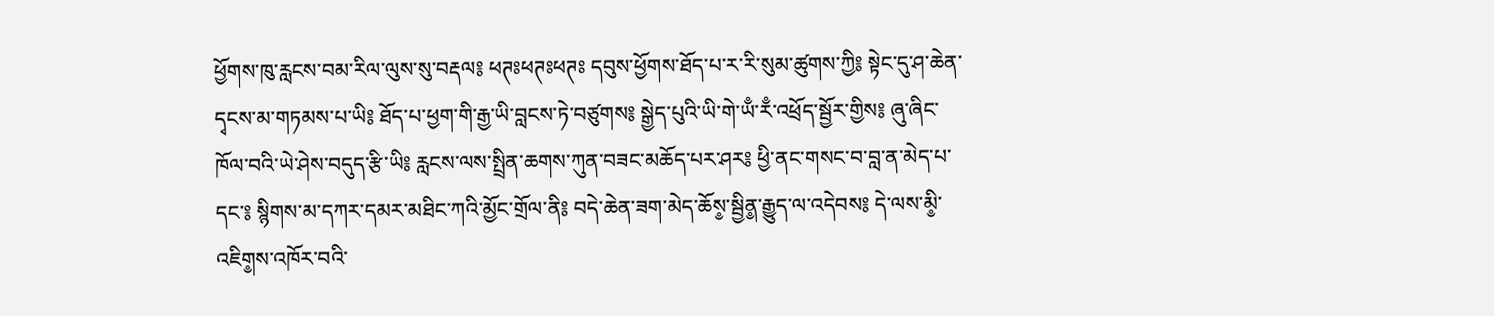ཕྱོགས་ཁུ་རླངས་བམ་རིལ་ལུས་སུ་བརྡལ༔ ཕཊཿཕཊཿཕཊཿ དབུས་ཕྱོགས་ཐོད་པ་ར་རི་སུམ་ཚུགས་ཀྱི༔ སྟེང་དུ་ཤ་ཆེན་དྭངས་མ་གཏམས་པ་ཡི༔ ཐོད་པ་ཕྱག་གི་རྒྱ་ཡི་བླངས་ཏེ་བཙུགས༔ སྒྱེད་པུའི་ཡི་གེ་ཡྃ་རྃ་འཕྲོད་སྦྱོར་གྱིས༔ ཞུ་ཞིང་ཁོལ་བའི་ཡེ་ཤེས་བདུད་རྩི་ཡི༔ རླངས་ལས་སྤྲིན་ཆགས་ཀུན་བཟང་མཆོད་པར་ཤར༔ ཕྱི་ནང་གསང་བ་བླ་ན་མེད་པ་དང་༔ སྙིགས་མ་དཀར་དམར་མཐིང་ཀའི་མྱོང་གྲོལ་ནི༔ བདེ་ཆེན་ཟག་མེད་ཆོས༵་སྦྱིན༵་རྒྱུད་ལ་འདེབས༔ དེ་ལས་མི༵་འཇིག༵ས་འཁོར་བའི་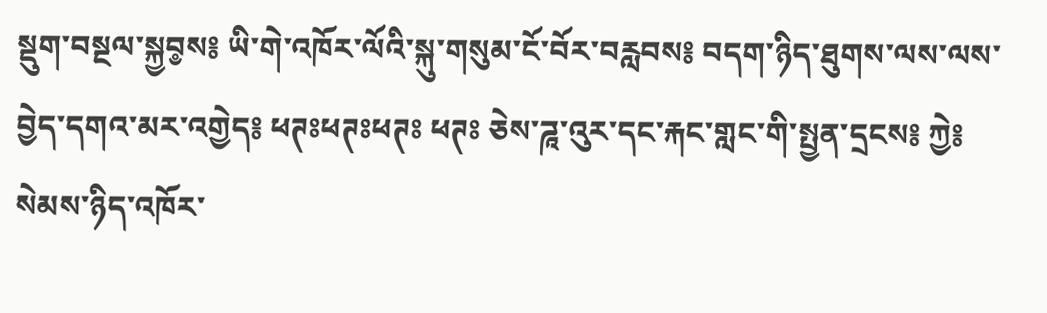སྡུག་བསྔལ་སྐྱབ༵ས༔ ཡི་གེ་འཁོར་ལོའི་སྐུ་གསུམ་ངོ་བོར་བརླབས༔ བདག་ཉིད་ཐུགས་ལས་ལས་བྱེད་དགའ་མར་འགྱེད༔ ཕཊཿཕཊཿཕཊཿ ཕཊཿ ཅེས་ཌཱ་འུར་དང་རྐང་གླང་གི་སྤྱན་དྲངས༔ ཀྱེ༔ སེམས་ཉིད་འཁོར་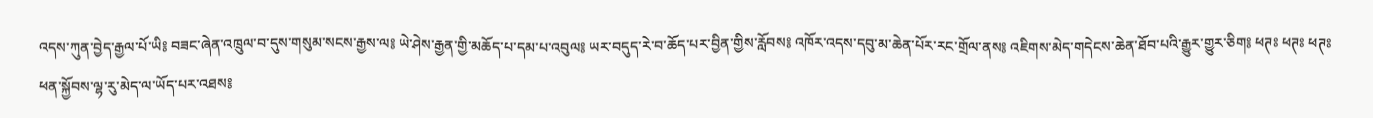འདས་ཀུན་བྱེད་རྒྱལ་པོ་ཡི༔ བཟང་ཞེན་འཁྲུལ་བ་དུས་གསུམ་སངས་རྒྱས་ལ༔ ཡེ་ཤེས་རྒྱན་གྱི་མཆོད་པ་དམ་པ་འབུལ༔ ཡར་བདུད་རེ་བ་ཆོད་པར་བྱིན་གྱིས་རློབས༔ འཁོར་འདས་དབུ་མ་ཆེན་པོར་རང་གྲོལ་ནས༔ འཇིགས་མེད་གདེངས་ཆེན་ཐོབ་པའི་རྒྱུར་གྱུར་ཅིག༔ ཕཊཿ ཕཊཿ ཕཊཿ ཕན་སྐྱོབས་ལྷ་རུ་མེད་ལ་ཡོད་པར་འཐས༔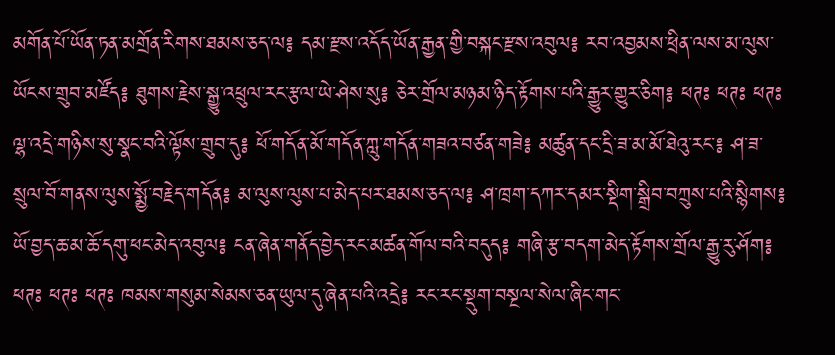མགོན་པོ་ཡོན་ཏན་མགྲོན་རིགས་ཐམས་ཅད་ལ༔ དམ་རྫས་འདོད་ཡོན་རྒྱན་གྱི་བསྐང་རྫས་འབུལ༔ རབ་འབྱམས་ཕྲིན་ལས་མ་ལུས་ཡོངས་གྲུབ་མཛོད༔ ཐུགས་རྗེས་སྒྱུ་འཕྲུལ་རང་རྩལ་ཡེ་ཤེས་སུ༔ ཅེར་གྲོལ་མཉམ་ཉིད་རྟོགས་པའི་རྒྱུར་གྱུར་ཅིག༔ ཕཊཿ ཕཊཿ ཕཊཿ ལྷ་འདྲེ་གཉིས་སུ་སྣང་བའི་ལྟོས་གྲུབ་དུ༔ ཕོ་གདོན་མོ་གདོན་ཀླུ་གདོན་གཟའ་བཙན་གཟེ༔ མཚུན་དང་དྲི་ཟ་མ་མོ་ཐེའུ་རང་༔ ཤ་ཟ་སྲུལ་བོ་གནས་ལུས་སྨྱོ་བརྗེད་གདོན༔ མ་ལུས་ལུས་པ་མེད་པར་ཐམས་ཅད་ལ༔ ཤ་ཁྲག་དཀར་དམར་སྡིག་སྒྲིབ་བཀྲུས་པའི་སྙིགས༔ ཡོ་བྱད་ཆ་མ་ཆོ་དགུ་ཕང་མེད་འབུལ༔ ངན་ཞེན་གནོད་བྱེད་རང་མཚན་གོལ་བའི་བདུད༔ གཞི་རྩ་བདག་མེད་རྟོགས་གྲོལ་རྒྱུ་རུ་ཤོག༔ ཕཊཿ ཕཊཿ ཕཊཿ ཁམས་གསུམ་སེམས་ཅན་ཡུལ་དུ་ཞེན་པའི་འདྲེ༔ རང་རང་སྡུག་བསྔལ་སེལ་ཞིང་གང་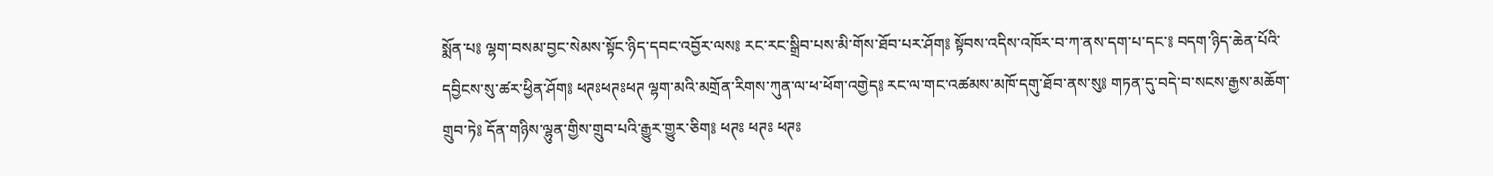སྨོན་པ༔ ལྷག་བསམ་བྱང་སེམས་སྟོང་ཉིད་དབང་འབྱོར་ལས༔ རང་རང་སྒྲིབ་པས་མི་གོས་ཐོབ་པར་ཤོག༔ སྟོབས་འདིས་འཁོར་བ་ཀ་ནས་དག་པ་དང་༔ བདག་ཉིད་ཆེན་པོའི་དབྱིངས་སུ་ཚར་ཕྱིན་ཤོག༔ ཕཊཿཕཊཿཕཊ ལྷག་མའི་མགྲོན་རིགས་ཀུན་ལ་ཕ་ཕོག་འགྱེད༔ རང་ལ་གང་འཚམས་མཁོ་དགུ་ཐོབ་ནས་སུ༔ གཏན་དུ་བདེ་བ་སངས་རྒྱས་མཆོག་གྲུབ་ཏེ༔ དོན་གཉིས་ལྷུན་གྱིས་གྲུབ་པའི་རྒྱུར་གྱུར་ཅིག༔ ཕཊཿ ཕཊཿ ཕཊཿ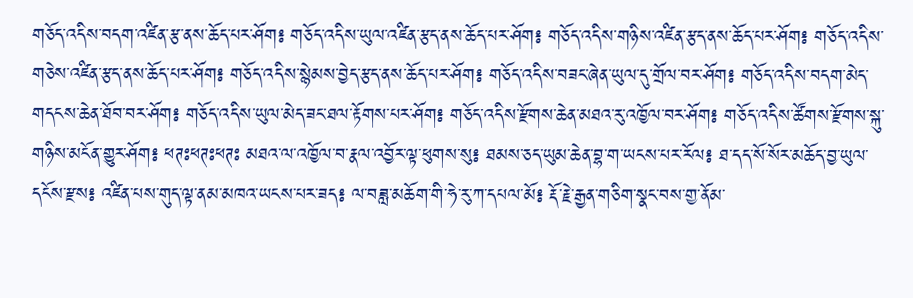གཅོད་འདིས་བདག་འཛིན་རྩ་ནས་ཆོད་པར་ཤོག༔ གཅོད་འདིས་ཡུལ་འཛིན་རྩད་ནས་ཆོད་པར་ཤོག༔ གཅོད་འདིས་གཉིས་འཛིན་རྩད་ནས་ཆོད་པར་ཤོག༔ གཅོད་འདིས་གཅེས་འཛིན་རྩད་ནས་ཆོད་པར་ཤོག༔ གཅོད་འདིས་སྙེམས་བྱེད་རྩད་ནས་ཆོད་པར་ཤོག༔ གཅོད་འདིས་བཟང་ཞེན་ཡུལ་དུ་གྲོལ་བར་ཤོག༔ གཅོད་འདིས་བདག་མེད་གདངས་ཆེན་ཐོབ་བར་ཤོག༔ གཅོད་འདིས་ཡུལ་མེད་ཟང་ཐལ་རྟོགས་པར་ཤོག༔ གཅོད་འདིས་རྫོགས་ཆེན་མཐའ་རུ་འཁྱོལ་བར་ཤོག༔ གཅོད་འདིས་ཚོགས་རྫོགས་སྐུ་གཉིས་མངོན་གྱུར་ཤོག༔ ཕཊཿཕཊཿཕཊཿ མཐའ་ལ་འཁྱོལ་བ་རྣལ་འབྱོར་ལྟ་ཕུགས་སུ༔ ཐམས་ཅད་ཡུམ་ཆེན་བྷ་ག་ཡངས་པར་རོལ༔ ཐ་དད་སོ་སོར་མཆོད་བྱ་ཡུལ་དངོས་རྫས༔ འཛིན་པས་གུད་ལྟ་ནམ་མཁའ་ཡངས་པར་ཟད༔ ལ་བཟླ་མཆོག་གི་ཧེ་རུ་ཀ་དཔལ་མོ༔ རྡོ་རྗེ་རྒྱན་གཅིག་སྣང་བས་གྱ་ནོམ་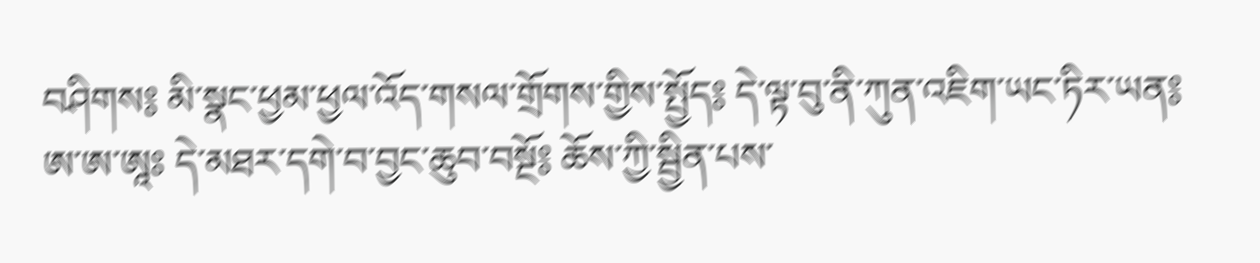བཤིགས༔ མི་སྣང་ཕྱམ་ཕྱལ་འོད་གསལ་གྲོགས་གྱིས་སྤྱོད༔ དེ་ལྟ་བུ་ནི་ཀུན་འཇིག་ཡང་ཏིར་ཡན༔ ཨ་ཨ་ཨཱཿ དེ་མཐར་དགེ་བ་བྱང་ཆུབ་བསྔོ༔ ཆོས་ཀྱི་སྦྱིན་པས་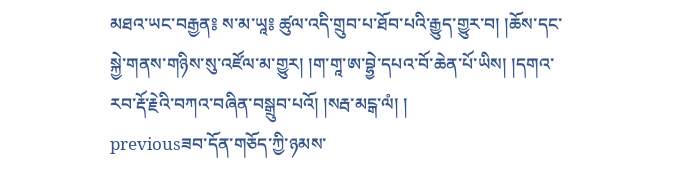མཐའ་ཡང་བརྒྱན༔ ས་མ་ཡཱ༔ ཚུལ་འདི་གྲུབ་པ་ཐོབ་པའི་རྒྱུད་གྱུར་བ། །ཆོས་དང་སྐྱེ་གནས་གཉིས་སུ་འཛོལ་མ་གྱུར། །ག་གཱ་ཨ་བྷྱེ་དཔའ་བོ་ཆེན་པོ་ཡིས། །དགའ་རབ་རྡོ་རྗེའི་བཀའ་བཞིན་བསྒྲུབ་པའོ། །སརྦ་མངྒ་ལཾ། །
previousཟབ་དོན་གཅོད་ཀྱི་ཉམས་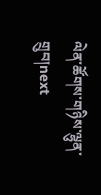ལེན་ཚོགས་གཉིས་ལྷུན་གྲུབ།next